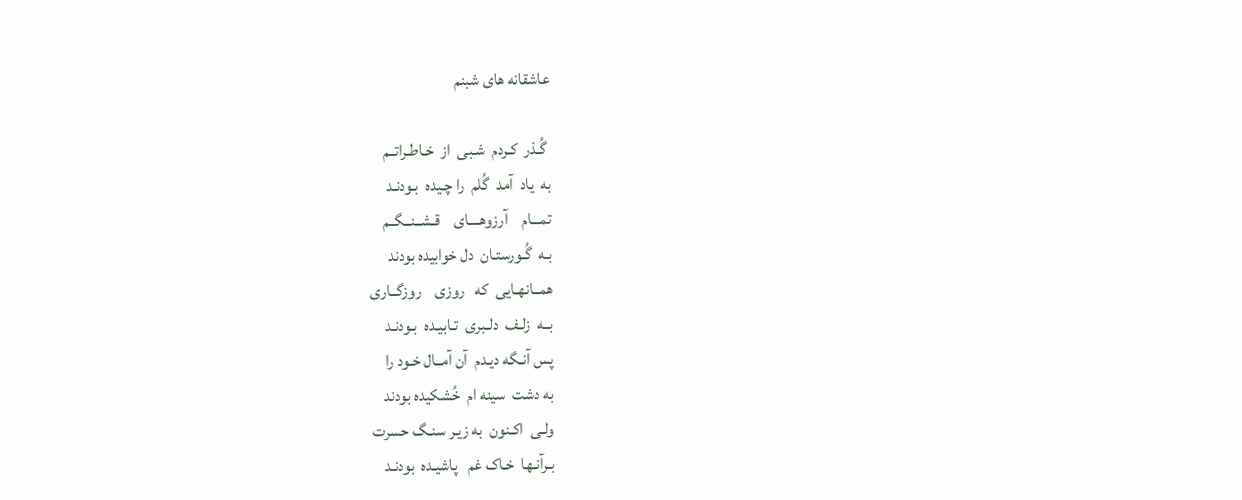عاشقانه های شبنم

 گُـذر  کـردم  شـبی  از  خـاطـراتــم
به  یاد  آمد  گُلم  را چـیده  بـودنـد
تمـــام    آرزوهــــای    قـشــنــگــم
بـه  گُـورستـان  دل خوابیده بودند
همــانهـایی  که   روزی    روزگــاری
بــه  زلـف  دلـبری  تـابیـده  بـودنـد
پس آنـگه دیـدم  آن آمــال خـود را
به دشت  سینه ام  خُشکیده بودند
ولـی  اکـنون  به زیـر سنـگ حسرت
بـرآنـها  خـاک غم   پاشیـده  بودنـد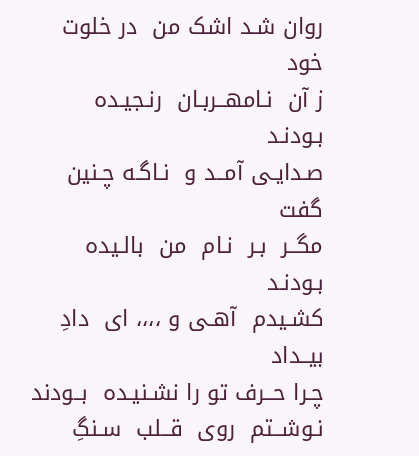روان شـد اشک من  در خلوت  خود
ز آن  نـامهــربـان  رنـجیـده  بـودنـد
صـدایـی آمــد و  نـاگـه چـنین گفت
مگــر  بـر  نـام  من  بالـیده  بـودنـد
کشـیدم  آهـی و ،،،، ای  دادِ  بیــداد
چـرا حــرف تو را نشـنیـده  بــودند
نـوشــتم  روی  قــلب  سـنگِ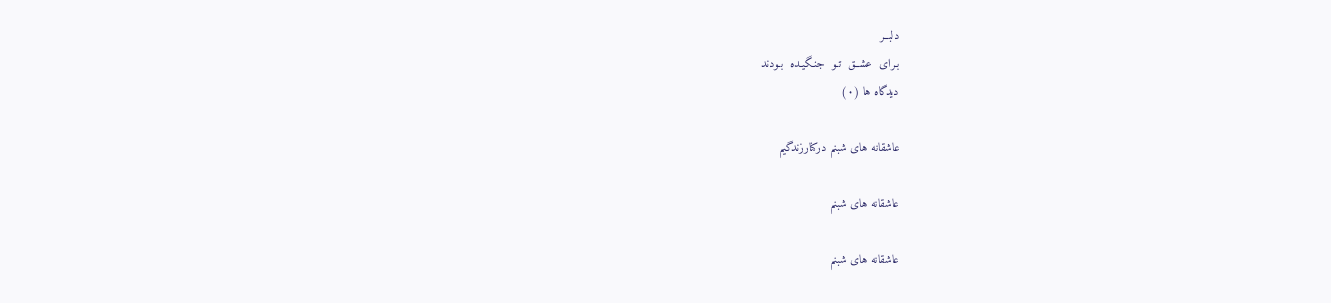دلبــر
بـرای  عشــق  تـو  جنـگیـده  بـودند
دیدگاه ها (۰)

عاشقانه های شبنم درکنارزندگیم

عاشقانه های شبنم

عاشقانه های شبنم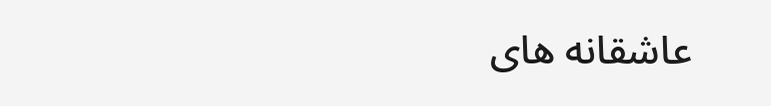عاشقانه های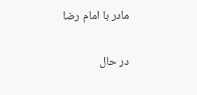مادر با امام رضا

در حال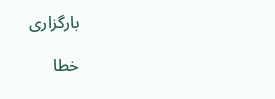بارگزاری

خطا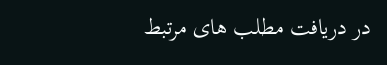در دریافت مطلب های مرتبط